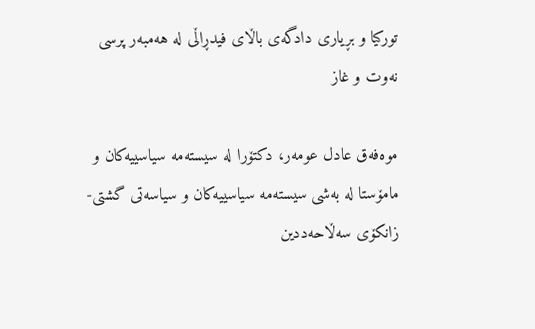توركیا و بڕیاری دادگه‌ی باڵای فیدڕاڵی له ‌هه‌مبه‌ر پرسی نه‌وت و غاز

موه‌فه‌ق عادل عومه‌ر، دكتۆرا له‌ سیسته‌مه‌ سیاسییه‌كان و مامۆستا له‌ به‌شی سیسته‌مه‌ سیاسییه‌كان و سیاسه‌تی گشتی-زانكۆی سه‌ڵاحه‌ددین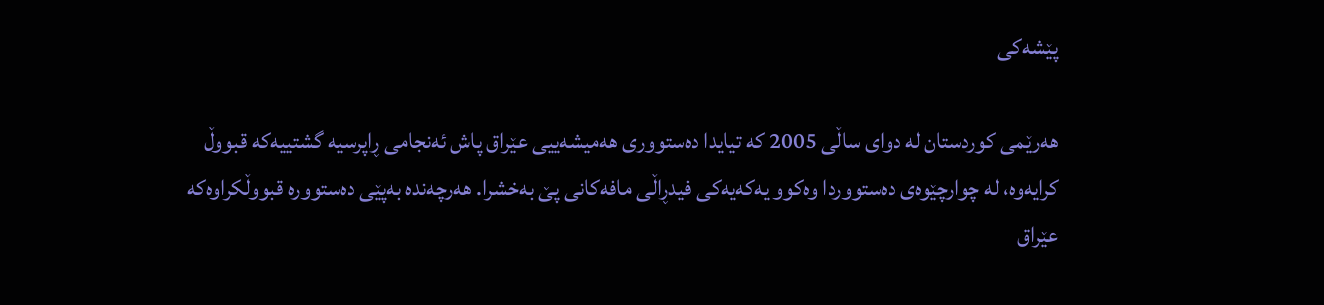پێشه‌كی

هه‌رێمی كوردستان له‌ دوای ساڵی 2005 كه‌ تیایدا ده‌ستووری هه‌میشه‌ییی عێراق پاش ئه‌نجامی ڕاپرسیه‌ گشتییه‌كه‌ قبووڵ كرایه‌وه‌، له‌ چوارچێوه‌ی ده‌ستووردا‌ وه‌كوو یه‌كه‌یه‌كی فیدڕاڵی مافه‌كانی پێ به‌خشرا‌. هه‌رچه‌نده‌ به‌پێی ده‌ستووره‌ قبووڵكراوه‌كه عێراق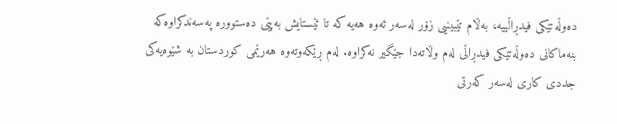ده‌وڵه‌تێكی فیدڕاڵییه‌، به‌ڵام تێبینیی زۆر له‌سه‌ر ئه‌وه‌ هه‌یه‌ كه‌ تا ئێستایش به‌پێی ده‌ستووره‌ په‌سه‌ندكراوه‌كه‌ بنه‌ماكانی ده‌وڵه‌تێكی فیدڕاڵی له‌م وڵاته‌دا جێگیر نه‌كراوه‌‌. له‌م ڕێكه‌وته‌وه‌ هه‌رێمی كوردستان به‌ شێوه‌یه‌كی جددی كاری له‌سه‌ر كه‌رتی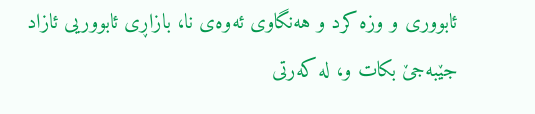ئابووری و وزه‌ كرد و هه‌نگاوی ئه‌وه‌ی نا، بازاڕی ئابووریی ئازاد جێبه‌جێ بكات و، له‌ كه‌رتی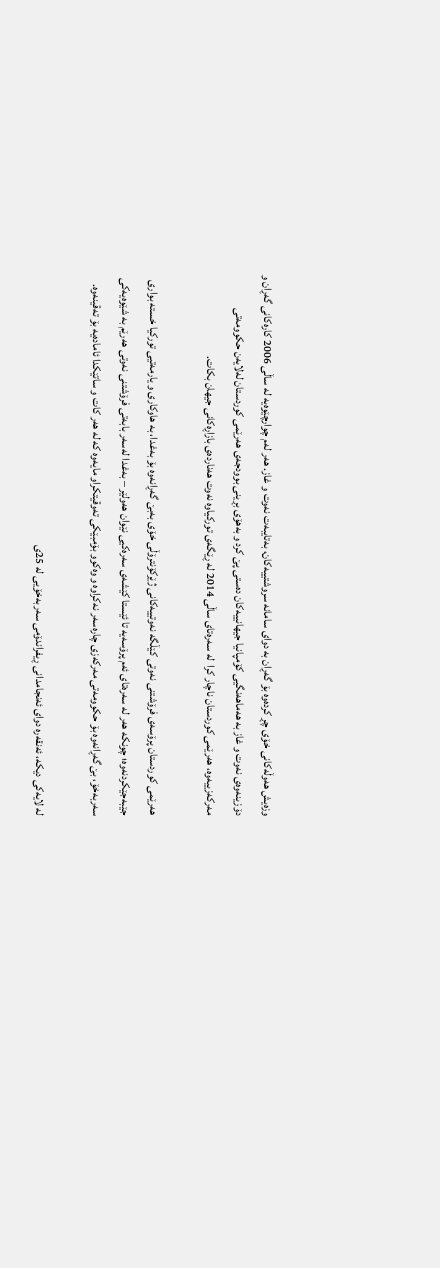وزه‌یش هه‌وڵه‌كانی خۆی چڕ كرده‌وه‌ بۆ گه‌ڕان به‌ دوای سامانه‌ سروشتییه‌كان، به‌تایبه‌ت نه‌وت و غاز. هه‌ر له‌م چوارچێوه‌یه‌ له‌ ساڵی 2006 كاره‌كانی گه‌ڕان و دۆزینه‌وه‌ی نه‌وت و غاز به‌ هه‌ماهه‌نگیی كۆمپانیا جیهانییه‌كان ده‌ستی پێ كرد و به‌هۆی بڕینی بوودجه‌ی هه‌رێمی كوردستان له‌لایه‌ن حكوومه‌تی مه‌ركه‌زییه‌وه‌، هه‌رێمی كوردستان ناچار كرا  له‌ سه‌ره‌تای ساڵی 2014 له‌ ڕێگه‌ی توركیاوه‌ نه‌وت هه‌نارده‌ی بازاڕه‌كانی جیهان بكات.

هه‌رێمی كوردستان پرۆسه‌ی فرۆشتنی نه‌وتی كێڵگه‌ نه‌وتییه‌كانی ژێركۆنترۆڵی خۆی به‌بێ گه‌ڕانه‌وه‌ بۆ به‌غدا، به‌ هاوكاری و یارمه‌تیی توركیا خسته‌ بواری جێبه‌جێكردنه‌وه‌؛ چونكه‌ هه‌ر له‌ سه‌ره‌تای ئه‌م پرۆسه‌یه‌‌ تا ئێستا كێشه‌ی سه‌ره‌كیی نێوان هه‌ولێر – به‌غدا له‌سه‌ر بابه‌تی فرۆشتنی نه‌وتی هه‌رێم‌ به‌ شێوه‌یه‌كی سه‌ربه‌خۆ، بێ گه‌ڕانه‌وه‌ بۆ حكوومه‌تی مه‌ركه‌زی چاره‌سه‌ر نه‌كراوه‌ و وه‌كوو بۆمبێكی ته‌وقیتكراو مایه‌وه‌ كه‌ له‌ هه‌ر كات و ساتێكدا ئاماده‌یه‌ بۆ ته‌قینه‌وه‌.

له‌ لایه‌كی دیكه‌، ئه‌نقه‌ره‌ دوای ئه‌نجامدانی ڕیفراندۆمی سه‌ربه‌خۆیی له‌ 25ی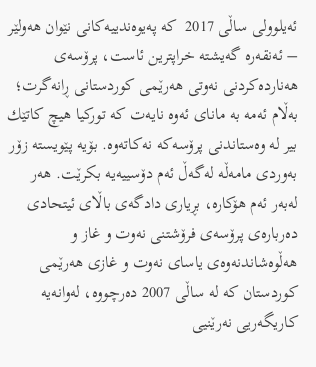ئه‌یلوولی ساڵی 2017  كه‌ په‌یوه‌ندییه‌كانی نێوان هه‌ولێر – ئه‌نقه‌ره‌ گه‌یشته‌ خراپترین ئاست، پرۆسه‌ی هه‌نارده‌كردنی نه‌وتی هه‌رێمی كوردستانی ڕانه‌گرت؛ به‌ڵام ئه‌مه‌ به‌ مانای ئه‌وه‌ نایه‌ت كه‌ توركیا هیچ كاتێك بیر له‌ وه‌ستاندنی پرۆسه‌كه‌ نه‌كاته‌وه‌. بۆیه‌ پێویسته‌ زۆر به‌وردی مامه‌ڵه‌ له‌گه‌ڵ ئه‌م دۆسییه‌یه‌ بكرێت. هه‌ر له‌به‌ر ئه‌م هۆكاره،‌ بڕیاری دادگه‌ی باڵای ئیتحادی ده‌رباره‌ی پرۆسه‌ی فرۆشتنی نه‌وت و غاز و هه‌ڵوه‌شاندنه‌وه‌ی یاسای نه‌وت و غازی هه‌رێمی كوردستان كه‌ له‌ ساڵی 2007 ده‌رچووه‌، له‌وانه‌یه‌ كاریگه‌ریی نه‌رێنیی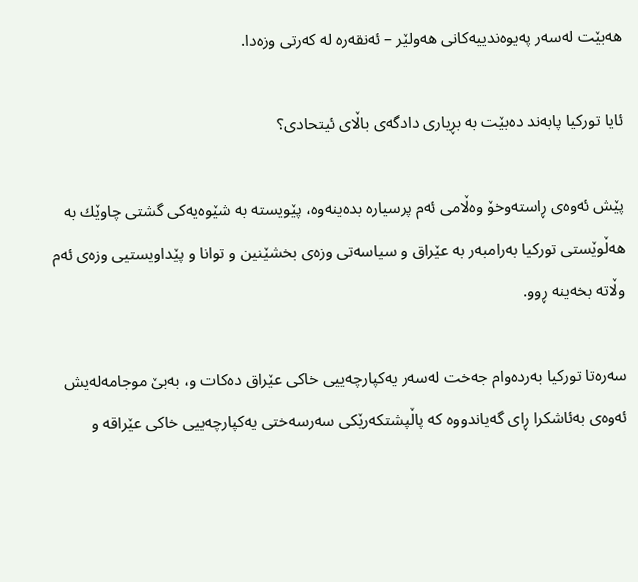هه‌بێت له‌سه‌ر په‌یوه‌ندییه‌كانی هه‌ولێر – ئه‌نقه‌ره‌ له‌ كه‌رتی وزه‌دا.

ئایا توركیا پابه‌ند ده‌بێت به‌ بڕیاری دادگه‌ی باڵای ئیتحادی؟

پێش ئه‌وه‌ی‌ ڕاسته‌وخۆ وه‌ڵامی ئه‌م پرسیاره‌ بده‌ینه‌وه‌، پێویسته‌ به‌ شێوه‌یه‌كی گشتی چاوێك به هه‌ڵوێستی توركیا به‌رامبه‌ر به‌ عێراق و سیاسه‌تی وزه‌ی بخشێنین و توانا و پێداویستیی وزه‌ی ئه‌م وڵاته‌ بخه‌ینه ‌ڕوو.

سه‌ره‌تا توركیا به‌رده‌وام جه‌خت له‌سه‌ر یه‌كپار‌چه‌ییی خاكی عێراق ده‌كات و، به‌بێ موجامه‌له‌یش ئه‌وه‌ی به‌ئاشكرا ڕای گه‌یاندووه‌ كه‌ پاڵپشتكه‌رێكی سه‌رسه‌ختی یه‌كپار‌چه‌ییی خاكی عێراقه‌ و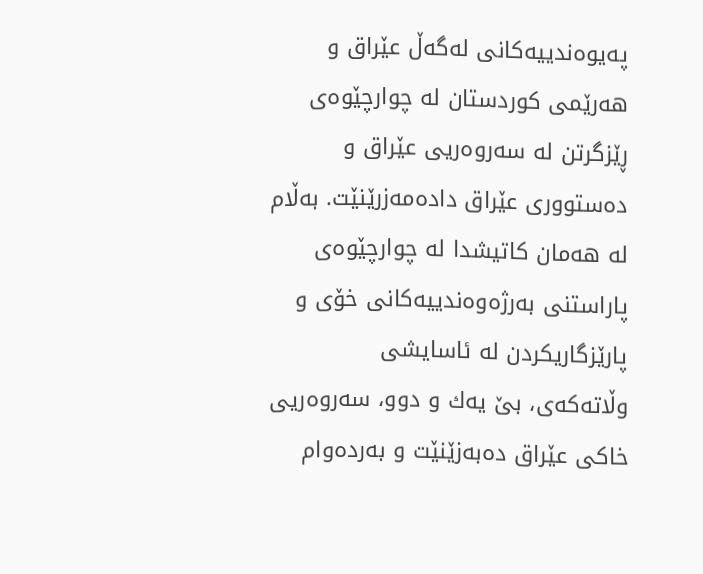په‌یوه‌ندییه‌كانی له‌گه‌ڵ عێراق و هه‌رێمی كوردستان له‌ چوارچێوه‌ی ڕێزگرتن له‌ سه‌روه‌ریی عێراق و ده‌ستووری عێراق داده‌مه‌زرێنێت. به‌ڵام له‌ هه‌مان كاتیشدا له‌ چوارچێوه‌ی پاراستنی به‌رژه‌وه‌ندییه‌كانی خۆی و پارێزگاریكردن له‌ ئاسایشی وڵاته‌كه‌ی، ‌بێ یه‌ك و دوو، سه‌روه‌ریی خاكی عێراق ده‌به‌زێنێت و به‌رده‌وام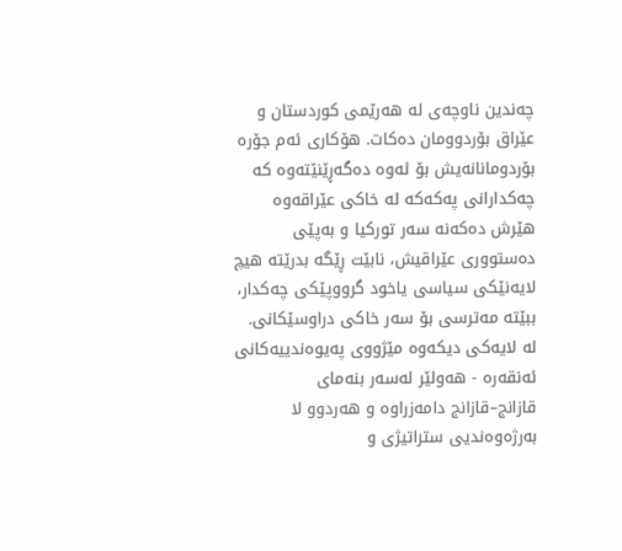چه‌ندین ناوچه‌ی له‌ هه‌رێمی كوردستان و عێراق بۆردوومان ده‌كات. هۆكاری ئه‌م جۆره‌ بۆردومانانه‌یش‌ بۆ ئه‌وه‌ ده‌گه‌ڕێنێته‌وه‌ كه‌ چه‌كدارانی په‌كه‌كه‌ له خاكی عێراقه‌وه‌ هێرش ده‌كه‌نه‌ سه‌ر توركیا و به‌پێی ده‌ستووری عێراقیش، نابێت ڕێگه‌ بدرێته‌ هیچ لایه‌نێكی سیاسی یاخود گرووپێكی چه‌كدار، ببێته‌ مه‌ترسی بۆ ‌سه‌ر خاكی دراوسێكانی. له‌ لایه‌كی دیكه‌وه‌ مێژووی په‌یوه‌ندییه‌كانی ئه‌نقه‌ره‌ - هه‌ولێر له‌سه‌ر بنه‌مای قازانج–قازانج دامه‌زراوه‌ و هه‌ردوو لا به‌رژه‌وه‌ندیی ستراتیژی و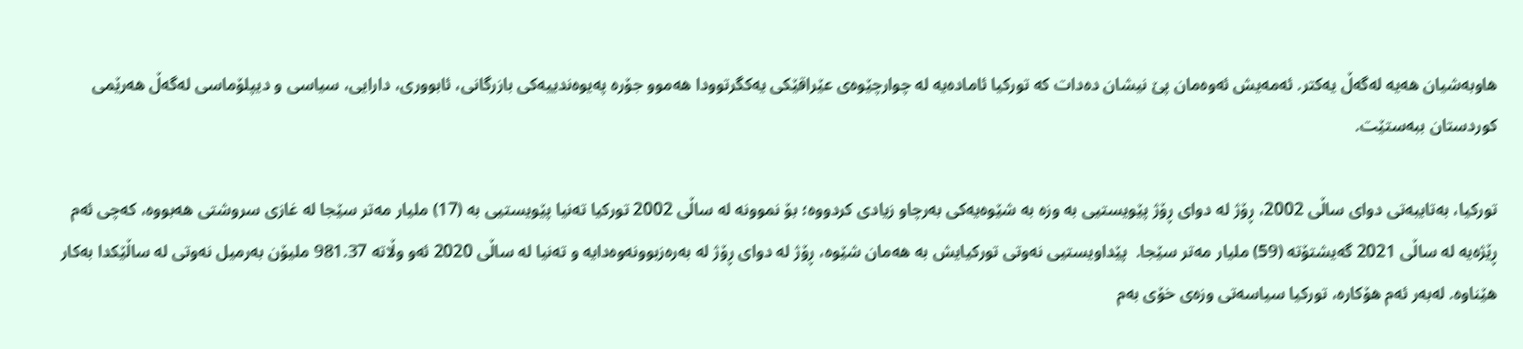هاوبه‌شیان هه‌یه‌ له‌گه‌ڵ یه‌كتر. ئه‌مه‌یش ئه‌وه‌مان پێ نیشان ده‌دات كه‌ توركیا ئاماده‌یه‌ له‌ چوارچێوه‌ی عێراقێكی یه‌كگرتوودا هه‌موو جۆره‌ په‌یوه‌ندییه‌كی بازرگانی، ئابووری، دارایی، سیاسی و دیپلۆماسی له‌گه‌ڵ هه‌رێمی كوردستان ببه‌ستێت.

توركیا، به‌تایبه‌تی دوای ساڵی 2002، ڕۆژ له‌ دوای ڕۆژ پێویستیی به‌ وزه‌ به‌ شێوه‌یه‌كی به‌رچاو زیادی كردووه‌؛ بۆ نموونه‌ له‌ ساڵی 2002 توركیا ته‌نیا پێویستیی به‌ (17) ملیار مه‌تر سێجا‌ له‌ غازی سروشتی هه‌بووه، كه‌چی ئه‌م ڕێژه‌یه‌ له‌ ساڵی 2021 گه‌یشتۆته‌ (59) ملیار مه‌تر سێجا.  پێداویستیی نه‌وتی توركیایش به‌ هه‌مان شێوه‌، ڕۆژ له‌ دوای ڕۆژ له ‌به‌ره‌زبوونه‌وه‌دایه‌ و ته‌نیا له‌ ساڵی 2020 ئه‌و وڵاته‌ 981.37 ملیۆن به‌رمیل نه‌وتی له‌ ساڵێكدا به‌كار هێناوه‌. له‌به‌ر ئه‌م هۆكاره،‌ توركیا سیاسه‌تی وزه‌ی خۆی به‌م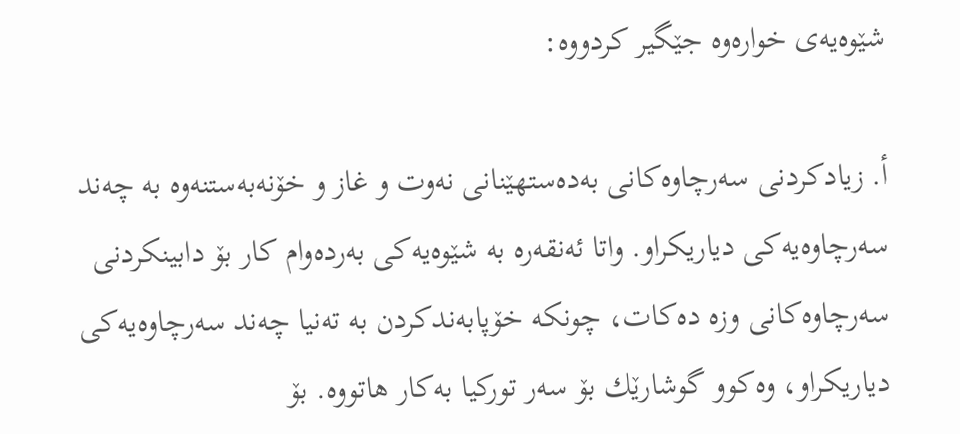شێوه‌یه‌ی خواره‌وه‌ جێگیر كردووه‌:

أ. زیادكردنی سه‌رچاوه‌كانی به‌ده‌ستهێنانی نه‌وت و غاز و خۆنه‌به‌ستنه‌وه‌ به‌ چه‌ند سه‌رچاوه‌یه‌كی دیاریكراو. واتا ئه‌نقه‌ره‌ به‌ شێوه‌یه‌كی به‌رده‌وام كار بۆ دابینكردنی سه‌رچاوه‌كانی وزه‌ ده‌كات، چونكه‌ خۆپابه‌ندكردن به‌ ته‌نیا چه‌ند سه‌رچاوه‌یه‌كی دیاریكراو، وه‌‌كوو گوشارێك بۆ سه‌ر توركیا به‌كار هاتووه‌. بۆ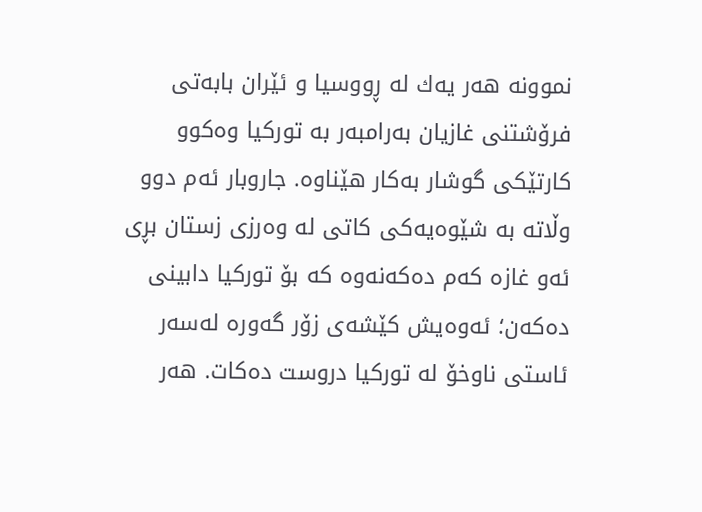نموونه‌ هه‌ر یه‌ك له‌ ڕووسیا و ئێران بابه‌تی فرۆشتنی غازیان به‌رامبه‌ر به‌ توركیا وه‌كوو كارتێكی گوشار به‌كار هێناوه‌. جاروبار ئه‌م دوو وڵاته‌ به‌ شێوه‌یه‌كی كاتی له‌ وه‌رزی زستان بڕی ئه‌و غازه‌ كه‌م ده‌كه‌نه‌وه‌ كه‌ بۆ توركیا دابینی ده‌كه‌ن؛ ئه‌وه‌یش كێشه‌ی زۆر گه‌وره‌ له‌سه‌ر ئاستی ناوخۆ له‌ توركیا دروست ده‌كات. هه‌ر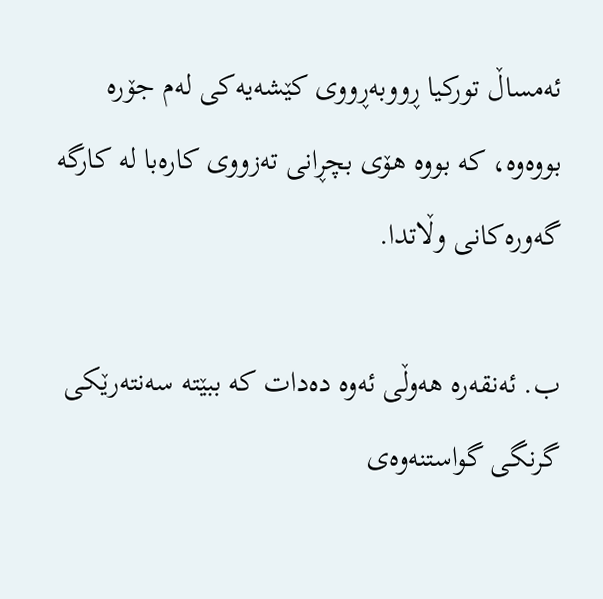ئه‌مساڵ توركیا ڕووبه‌ڕووی كێشه‌یه‌كی له‌م جۆره‌ بووه‌وه‌، كه‌ بووه‌ هۆی بچڕانی ته‌زووی كاره‌با له‌ كارگه‌ گه‌وره‌كانی وڵاتدا.

ب. ئه‌نقه‌ره‌ هه‌وڵی ئه‌وه‌ ده‌دات كه‌ ببێته‌ سه‌نته‌رێكی گرنگی گواستنه‌وه‌ی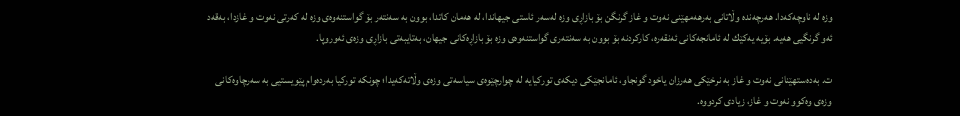وزه‌ له‌ ناوچه‌كه‌دا. هه‌رچه‌نده‌ وڵاتانی به‌رهه‌مهێنی نه‌وت و غاز گرنگن بۆ بازاڕی وزه‌ له‌سه‌ر ئاستی جیهاندا، له‌ هه‌مان كاتدا‌، بوون به‌ سه‌نته‌ر بۆ گواستنه‌وه‌ی وزه‌ له‌ كه‌رتی نه‌وت و غازدا، به‌قه‌د ئه‌و گرنگیی هه‌یه‌. بۆیه‌ یه‌كێك له‌ ئامانجه‌كانی ئه‌نقه‌ره،‌ كاركردنه‌ بۆ بوون به‌ سه‌نته‌ری گواستنه‌وه‌ی وزه‌ بۆ بازاڕه‌كانی جیهان، به‌تایبه‌تی بازاڕی وزه‌ی ئه‌وروپا.

ت. به‌ده‌ستهێنانی نه‌وت و غاز به‌ نرخێكی هه‌رزان یاخود گونجاو، ئامانجێكی دیكه‌ی توركیایه‌ له‌ چوارچێوه‌ی سیاسه‌تی وزه‌ی وڵاته‌كه‌یدا؛ چونكه‌ توركیا به‌رده‌وام پێویستیی به‌ سه‌رچاوه‌كانی وزه‌ی وه‌كوو نه‌وت و غاز، زیادی كردووه‌.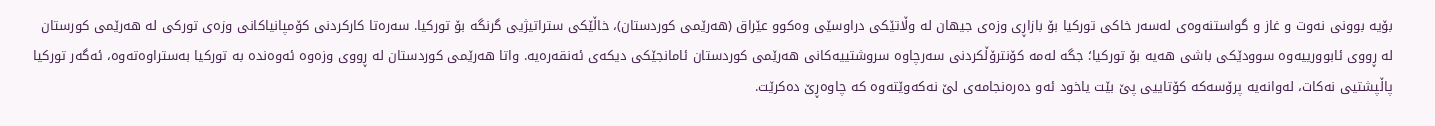بۆیه‌ بوونی نه‌وت و غاز و گواستنه‌وه‌ی له‌سه‌ر خاكی توركیا بۆ بازاڕی وزه‌ی جیهان له‌ وڵاتێكی دراوسێی وه‌كوو عێراق (هه‌رێمی كوردستان)، خاڵێكی ستراتیژیی گرنگه‌ بۆ توركیا. سه‌ره‌تا كاركردنی كۆمپانیاكانی وزه‌ی توركی له‌ هه‌رێمی كورستان له‌ ڕووی ئابوورییه‌وه‌ سوودێكی باشی هه‌یه‌ بۆ توركیا؛ جگه‌ له‌مه‌ كۆنترۆڵكردنی سه‌رچاوه‌ سروشتییه‌كانی هه‌رێمی كوردستان ئامانجێكی دیكه‌ی ئه‌نقه‌ره‌یه‌. واتا هه‌رێمی كوردستان له‌ ڕووی وزه‌وه‌ ئه‌وه‌نده‌‌ به‌ توركیا به‌ستراوه‌ته‌وه‌، ئه‌گه‌ر توركیا پاڵپشتیی نه‌كات، له‌وانه‌یه‌ پرۆسه‌كه‌ كۆتاییی پێ بێت یاخود ئه‌و ده‌ره‌نجامه‌ی لێ نه‌كه‌وێته‌وه‌ كه‌ چاوه‌ڕێ ده‌كرێت.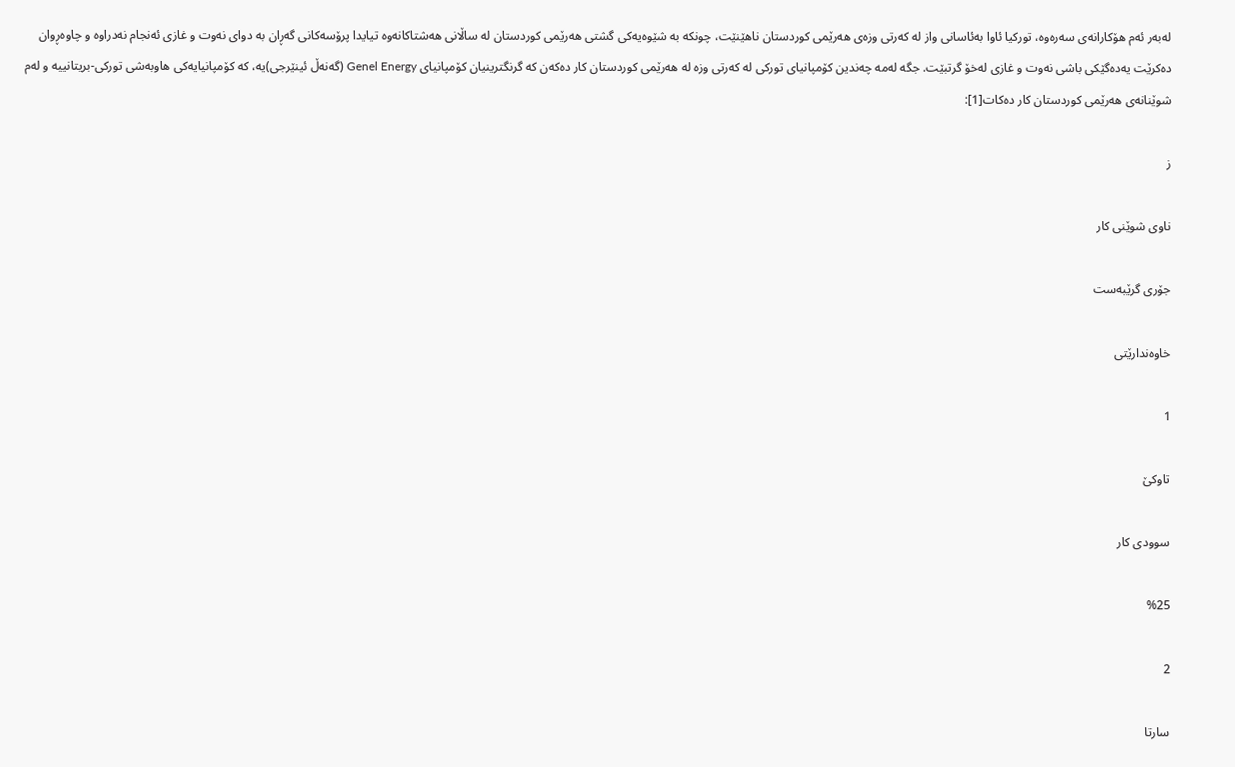له‌به‌ر ئه‌م هۆكارانه‌ی سه‌ره‌وه‌، توركیا ئاوا به‌ئاسانی واز له‌ كه‌رتی وزه‌ی هه‌رێمی كوردستان ناهێنێت، چونكه‌ به‌ شێوه‌یه‌كی گشتی هه‌رێمی كوردستان له‌ ساڵانی هه‌شتاكانه‌وه‌ تیایدا پرۆسه‌كانی گه‌ڕان به‌ دوای نه‌وت و غازی ئه‌نجام نه‌دراوه‌ و چاوه‌ڕوان ده‌كرێت یه‌ده‌گێكی باشی نه‌وت و غازی له‌خۆ گرتبێت. جگه‌ له‌مه‌ چه‌ندین كۆمپانیای توركی له‌ كه‌رتی وزه‌ له‌ هه‌رێمی كوردستان كار ده‌كه‌ن كه‌ گرنگترینیان كۆمپانیای Genel Energy (گه‌نه‌ڵ ئینێرجی)یه، ‌‌كه‌ كۆمپانیایه‌كی هاوبه‌شی توركی-بریتانییه‌ و له‌م شوێنانه‌ی هه‌رێمی كوردستان كار ده‌كات[1]:

ز

ناوی شوێنی كار

جۆری گرێبه‌ست

خاوه‌ندار‌ێتی

1

تاوكێ

سوودی كار

%25

2

سارتا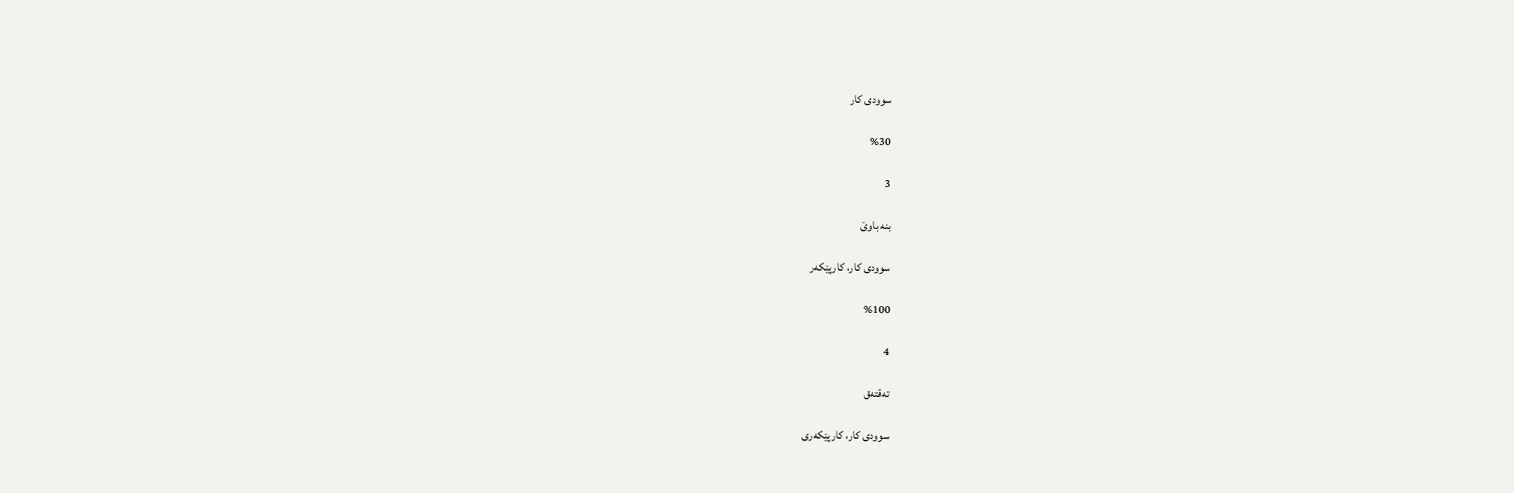سوودی كار

%30

3

بنه‌ باوێ

سوودی كار، كارپێكه‌ر

%100

4

ته‌قته‌ق

سوودی كار، كارپێكه‌ری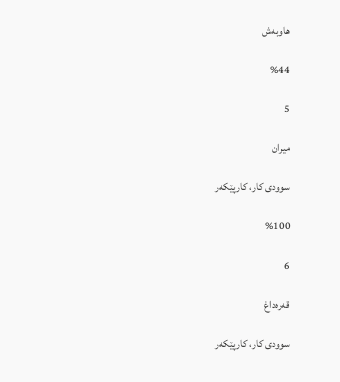هاوبه‌ش

%44

5

میران

سوودی كار، كارپێكه‌ر

%100

6

قه‌ره‌داغ

سوودی كار، كارپێكه‌ر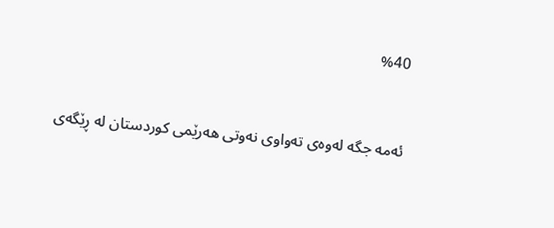%40



ئه‌مه‌ جگه‌ له‌وه‌ی‌ ته‌واوی نه‌وتی هه‌رێمی كوردستان له‌ ڕێگه‌ی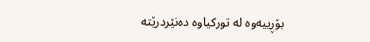بۆڕییه‌وه‌ له‌ توركیاوه‌ ده‌نێردرێته‌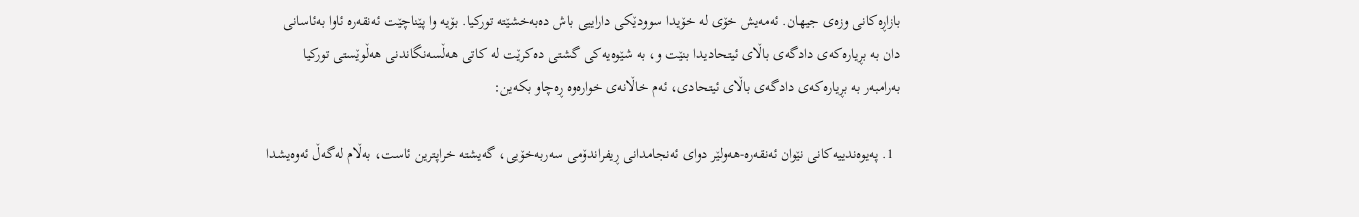بازاڕه‌كانی وزه‌ی جیهان. ئه‌مه‌یش خۆی له‌ خۆیدا سوودێكی داراییی باش ده‌به‌خشێته‌ توركیا. بۆیه‌ وا پێناچێت ئه‌نقه‌ره‌ ئاوا به‌ئاسانی دان به‌ بڕیاره‌كه‌ی دادگه‌ی باڵای ئیتحادیدا بنێت و، به‌ شێوه‌یه‌كی گشتی ده‌كرێت له‌ كاتی هه‌ڵسه‌نگاندنی هه‌ڵوێستی توركیا به‌رامبه‌ر به‌ بڕیاره‌كه‌ی‌ دادگه‌ی باڵای ئیتحادی، ئه‌م خاڵانه‌ی خواره‌وه‌ ڕه‌چاو بكه‌ین:

  1. په‌یوه‌ندییه‌كانی نێوان ئه‌نقه‌ره‌-هه‌ولێر دوای ئه‌نجامدانی ڕیفراندۆمی سه‌ربه‌خۆیی، گه‌یشته‌ خراپترین ئاست، به‌ڵام له‌گه‌ڵ ئه‌وه‌یشدا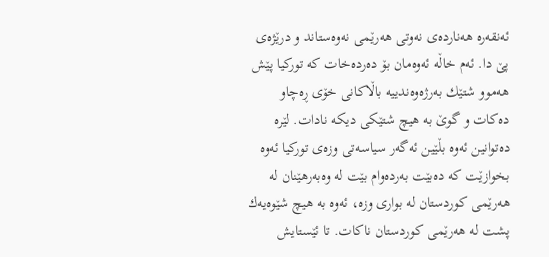ئه‌نقه‌ره‌ هه‌نارده‌ی نه‌وتی هه‌رێمی نه‌وه‌ستاند و درێژه‌ی پێ دا. ئه‌م خاڵه‌ ئه‌وه‌مان بۆ ده‌رده‌خات كه‌ توركیا پێش هه‌موو شتێك به‌رژه‌وه‌ندییه‌ باڵاكانی خۆی ڕه‌چاو ده‌كات و گوێ به‌ هیچ شتێكی دیكه‌ نادات. لێره‌ ده‌توانین ئه‌وه‌ بڵێین ئه‌گه‌ر سیاسه‌تی وزه‌ی توركیا ئه‌وه‌ بخوازێت كه‌ ده‌بێت به‌رده‌وام بێت له‌ وه‌به‌رهێنان له‌ هه‌رێمی كوردستان له‌ بواری وزه‌، ئه‌وه‌ به‌ هیچ شێوه‌یه‌ك پشت له‌ هه‌رێمی كوردستان ناكات. تا ئێستایش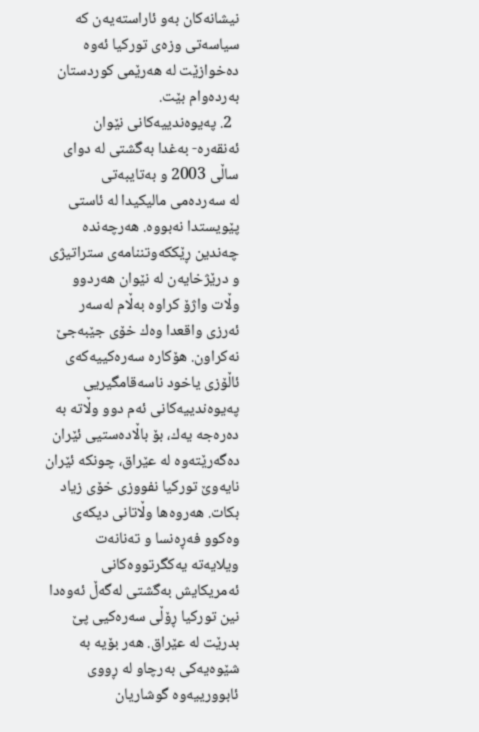نیشانه‌كان به‌و ئاراسته‌یه‌ن كه‌ سیاسه‌تی وزه‌ی توركیا ئه‌وه‌ ده‌خوازێت له‌ هه‌رێمی كوردستان به‌رده‌وام بێت.
  2. په‌یوه‌ندییه‌كانی نێوان ئه‌نقه‌ره‌- به‌غدا به‌گشتی له‌ دوای ساڵی 2003 و به‌تایبه‌تی له ‌سه‌رده‌می مالیكیدا له‌ ئاستی پێویستدا نه‌بووه‌. هه‌رچه‌نده‌ چه‌ندین ڕێككه‌وتننامه‌ی ستراتیژی و درێژخایه‌ن له‌ نێوان هه‌ردوو وڵات واژۆ كراوه‌ به‌ڵام له‌سه‌ر ئه‌رزی واقعدا وه‌ك خۆی جێبه‌جێ نه‌كراون. هۆكاره‌ سه‌ره‌كییه‌كه‌ی ئاڵۆزی یاخود ناسه‌قامگیریی په‌یوه‌ندییه‌كانی ئه‌م دوو وڵاته‌ به‌ ده‌ره‌جه‌ یه‌ك، بۆ باڵاده‌ستیی ئێران ده‌گه‌رێته‌وه‌ له‌ عێراق، چونكه‌ ئێران نایه‌وێ توركیا نفووزی خۆی زیاد بكات. هه‌روه‌ها وڵاتانی دیكه‌ی وه‌كوو فه‌ڕه‌نسا و ته‌نانه‌ت ویلایه‌ته‌ یه‌كگرتووه‌كانی ئه‌مریكایش به‌گشتی له‌گه‌ڵ ئه‌وه‌دا نین توركیا ڕۆڵی سه‌ره‌كیی پێ بدرێت له‌ عێراق. هه‌ر بۆیه‌ به‌ شێوه‌یه‌كی به‌رچاو له‌ ڕووی ئابوورییه‌وه‌ گوشاریان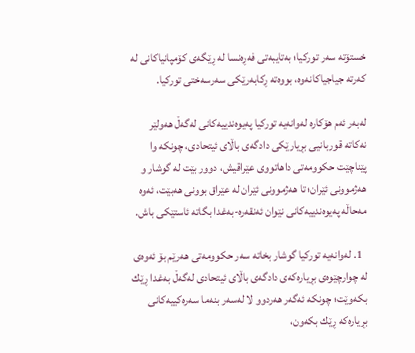خستۆته‌ سه‌ر توركیا؛ به‌تایبه‌تی فه‌ڕه‌نسا له‌ ڕێگه‌ی كۆمپانیاكانی له‌ كه‌رته‌ جیاجیاكانه‌وه‌، بووه‌ته‌ ڕكابه‌رێكی سه‌رسه‌ختی توركیا.

له‌به‌ر ئه‌م هۆكاره‌ له‌وانه‌یه‌ توركیا په‌یوه‌ندییه‌كانی له‌گه‌ڵ هه‌ولێر نه‌كاته‌ قوربانیی بڕیارێكی دادگه‌ی باڵای ئیتحادی، چونكه‌ وا پێناچێت حكوومه‌تی داهاتووی عێراقیش، دوور بێت له‌ گوشار و هه‌ژموونی ئێران؛ تا هه‌ژموونی ئێران له‌ عێراق بوونی هه‌بێت، ئه‌وه‌ مه‌حاڵه‌ په‌یوه‌ندییه‌كانی نێوان ئه‌نقه‌ره‌-به‌غدا بگاته‌ ئاستێكی باش.

  1. له‌وانه‌یه‌ توركیا گوشار بخاته‌ سه‌ر حكوومه‌تی هه‌رێم بۆ ئه‌وه‌ی له‌ چوارچێوه‌ی بڕیاره‌كه‌ی دادگه‌ی باڵای ئیتحادی له‌گه‌ڵ به‌غدا ڕێك بكه‌وێت؛ چونكه‌ ئه‌گه‌ر هه‌ردوو لا له‌سه‌ر بنه‌ما سه‌ره‌كییه‌كانی بڕیاره‌كه‌ ڕێك بكه‌ون،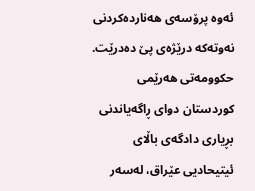ئه‌وه‌ پرۆسه‌ی هه‌نارده‌كردنی نه‌وته‌كه‌ درێژه‌ی پێ ده‌درێت. حكوومه‌تی هه‌رێمی كوردستان دوای ڕاگه‌یاندنی بڕیاری دادگه‌ی باڵای ئیتیحادیی عێراق، له‌سه‌ر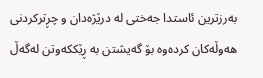به‌رزترین ئاستدا جه‌ختی له‌ درێژه‌دان و چڕتركردنی هه‌وڵه‌كان كرده‌وه‌ بۆ گه‌یشتن به‌ ڕێككه‌وتن له‌گه‌ڵ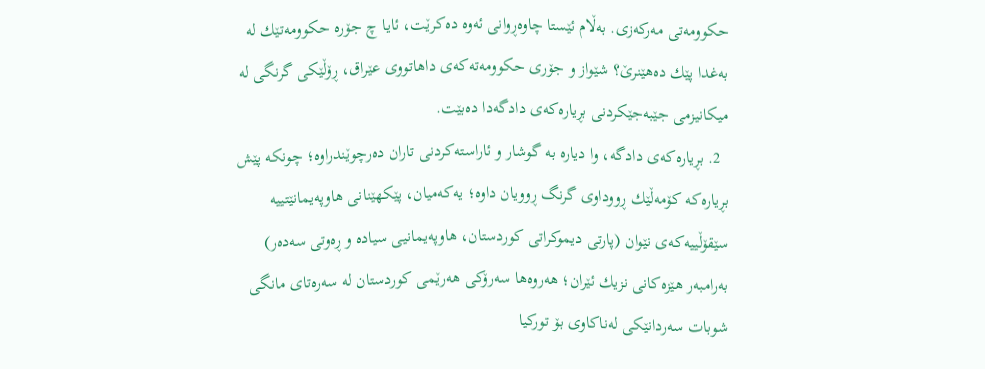حكوومه‌تی مه‌ركه‌زی. به‌ڵام ئێستا چاوه‌ڕوانی ئه‌وه‌ ده‌كرێت، ئایا چ جۆره‌ حكوومه‌تێك له‌ به‌غدا پێك ده‌هێنرێ؟ شێواز و جۆری حكوومه‌ته‌كه‌ی داهاتووی عێراق، ڕۆڵێكی گرنگی له‌ میكانیزمی جێبه‌جێكردنی بڕیاره‌كه‌ی دادگه‌دا ده‌بێت‌.
  2. بڕیاره‌كه‌ی دادگه، وا دیاره‌ به‌ گوشار و ئاراسته‌كردنی تاران ده‌رچوێندراوه‌؛ چونكه‌ پێش بڕیاره‌كه‌ كۆمه‌ڵێك ڕووداوی گرنگ ڕوویان داوه‌؛ یه‌كه‌میان، پێكهێنانی هاوپه‌یمانێتییه‌ سێقۆڵییه‌كه‌ی نێوان (پارتی دیموكراتی كوردستان، هاوپه‌یمانیی سیاده‌ و ڕه‌وتی سه‌ده‌ر) به‌رامبه‌ر هێزه‌كانی نزیك ئێران؛ هه‌روه‌ها سه‌رۆكی هه‌رێمی كوردستان له‌ سه‌ره‌تای مانگی شوبات سه‌ردانێكی له‌ناكاوی بۆ توركیا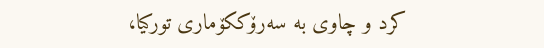كرد و چاوی به‌ سه‌رۆككۆماری توركیا،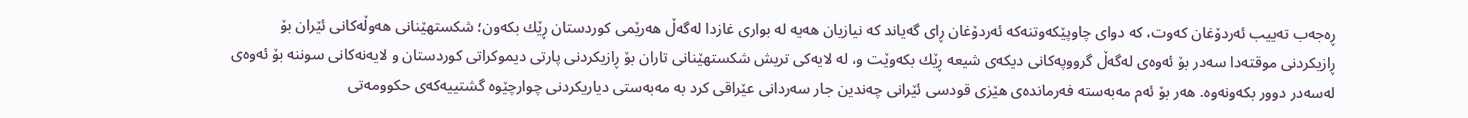ڕه‌جه‌ب ته‌ییب ئه‌ردۆغان كه‌وت، كه‌ دوای چاوپێكه‌وتنه‌كه‌ ئه‌ردۆغان ڕای گه‌یاند كه‌ نیازیان هه‌یه‌ له‌ بواری غازدا له‌گه‌ڵ هه‌رێمی كوردستان ڕێك بكه‌ون؛ شكستهێنانی هه‌وڵه‌كانی ئێران بۆ ڕازیكردنی موقته‌دا سه‌د‌ر بۆ ئه‌وه‌ی له‌گه‌ڵ گرووپه‌كانی دیكه‌ی شیعه‌ ڕێك بكه‌وێت و، له‌ لایه‌كی تریش شكستهێنانی تاران بۆ ڕازیكردنی پارتی دیموكراتی كوردستان و لایه‌نه‌كانی سوننه‌ بۆ ئه‌وه‌ی له‌سه‌در دوور بكه‌ونه‌وه‌. هه‌ر بۆ ئه‌م مه‌به‌سته‌ فه‌رمانده‌ی هێزی قودسی ئێرانی چه‌ندین جار سه‌ردانی عێراقی كرد به‌ مه‌به‌ستی دیاریكردنی چوارچێوه‌ گشتییه‌كه‌ی حكوومه‌تی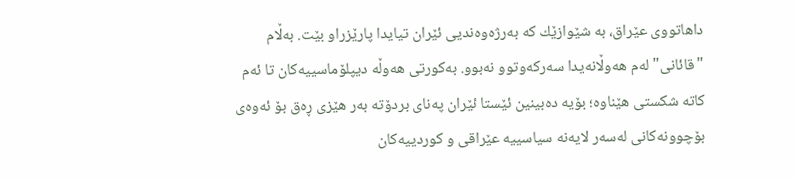داهاتووی عێراق، به‌ شێوازێك كه‌ به‌رژه‌وه‌ندیی ئێران تیایدا پارێزراو بێت. به‌ڵام "قائانی" له‌م هه‌وڵانه‌یدا سه‌ركه‌وتوو نه‌بوو. به‌كورتی هه‌وڵه‌ دیپلۆماسییه‌كان تا ئه‌م كاته‌ شكستی هێناوه‌؛ بۆیه‌ ده‌بینین ئێستا ئێران په‌نای بردۆته‌ به‌ر هێزی ڕه‌ق بۆ ئه‌وه‌ی بۆچوونه‌كانی له‌سه‌ر لایه‌نه‌ سیاسییه‌ عێراقی و كوردییه‌كان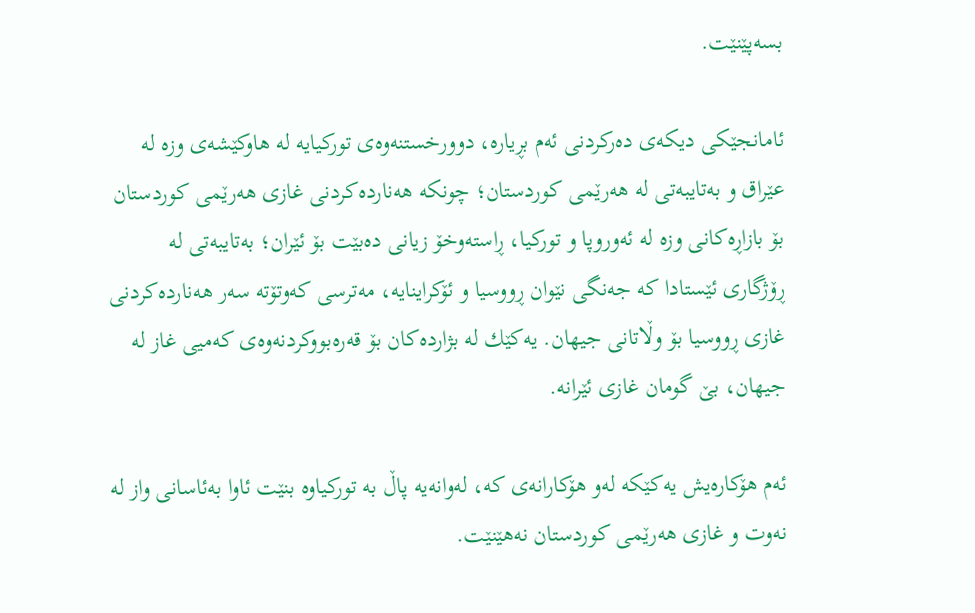بسه‌پێنێت.

ئامانجێكی دیكه‌ی ده‌ركردنی ئه‌م بڕیاره‌، دوورخستنه‌وه‌ی توركیایه‌ له‌ هاوكێشه‌ی وزه‌ له‌ عێراق و به‌تایبه‌تی له‌ هه‌رێمی كوردستان؛ چونكه‌ هه‌نارده‌كردنی غازی هه‌رێمی كوردستان بۆ بازاڕه‌كانی وزه‌ له‌ ئه‌وروپا و توركیا، ڕاسته‌وخۆ زیانی ده‌بێت بۆ ئێران؛ به‌تایبه‌تی له‌ ڕۆژگاری ئێستادا كه‌ جه‌نگی نێوان ڕووسیا و ئۆكراینایه، مه‌ترسی كه‌وتۆته‌ سه‌ر هه‌نارده‌كردنی غازی ڕووسیا بۆ وڵاتانی جیهان. یه‌كێك له‌ بژارده‌كان بۆ قه‌ره‌بووكردنه‌وه‌ی كه‌میی غاز له‌ جیهان، بێ گومان غازی ئێرانه‌.

ئه‌م هۆكاره‌یش یه‌كێكه‌ له‌و هۆكارانه‌ی كه،‌ له‌وانه‌یه‌ پاڵ به‌ توركیاوه‌ بنێت ئاوا به‌ئاسانی واز له‌ نه‌وت و غازی هه‌رێمی كوردستان نه‌هێنێت.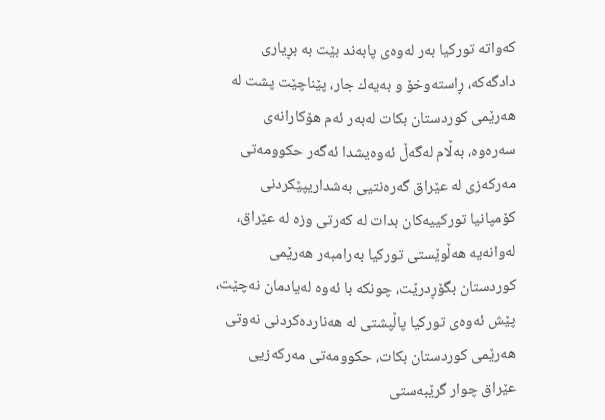كه‌واته‌ توركیا به‌ر له‌وه‌ی پابه‌ند بێت به‌ بڕیاری دادگه‌كه،‌ ڕاسته‌وخۆ و به‌یه‌ك جار، پێناچێت پشت له‌ هه‌رێمی كوردستان بكات له‌به‌ر ئه‌م هۆكارانه‌ی سه‌ره‌وه‌، به‌ڵام له‌گه‌ڵ ئه‌وه‌یشدا ئه‌گه‌ر حكوومه‌تی مه‌ركه‌زی له‌ عێراق گه‌ره‌نتیی به‌شداریپێكردنی كۆمپانیا توركییه‌كان بدات له‌ كه‌رتی وزه‌ له‌ عێراق، له‌وانه‌یه‌ هه‌ڵوێستی توركیا به‌رامبه‌ر هه‌رێمی كوردستان بگۆڕدرێت، چونكه‌ با ئه‌وه‌ له‌یادمان نه‌چێت، پێش ئه‌وه‌ی توركیا پاڵپشتی له‌ هه‌نارده‌كردنی نه‌وتی هه‌رێمی كوردستان بكات، حكوومه‌تی مه‌ركه‌زیی عێراق چوار گرێبه‌ستی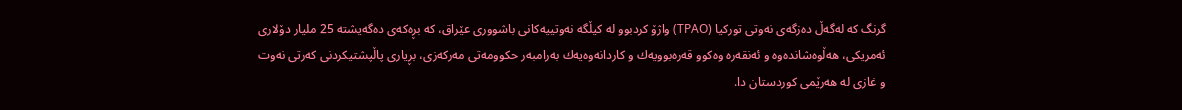گرنگ كه‌ له‌گه‌ڵ ده‌زگه‌ی نه‌وتی توركیا (TPAO) واژۆ كردبوو له‌ كیڵگه‌ نه‌وتییه‌كانی باشووری عێراق، كه‌ بڕه‌كه‌ی ده‌گه‌یشته‌ 25 ملیار دۆلاری ئه‌مریكی، هه‌ڵوه‌شانده‌وه‌ و ئه‌نقه‌ره‌ وه‌كوو قه‌ره‌بوویه‌ك و كاردانه‌وه‌یه‌ك به‌رامبه‌ر حكوومه‌تی مه‌ركه‌زی، بڕیاری پاڵپشتیكردنی كه‌رتی نه‌وت و غازی له‌ هه‌رێمی كوردستان دا.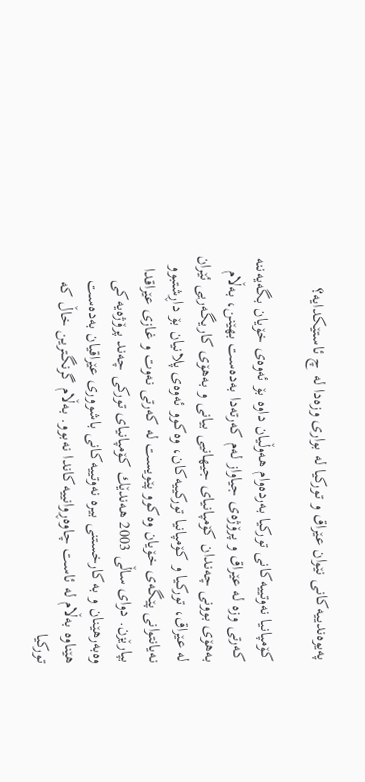په‌یوه‌ندییه‌كانی نێوان عێراق و توركیا له‌ بواری وزه‌دا له‌ چ ئاستێكدایه‌؟

كۆمپانیا نه‌وتییه‌كانی توركیا به‌رده‌وام هه‌وڵیان داوه‌ بۆ ئه‌وه‌ی خۆیان بگه‌یه‌ننه‌ كه‌رتی وزه‌ له‌ عێراق و پرۆژه‌ی جیاواز له‌م كه‌رته‌دا به‌ده‌ست بهێنن، به‌ڵام به‌هۆی بوونی چه‌ندان كۆمپانیای جیهانیی بیانی و به‌هۆی كاریگه‌ریی ئێران له‌ عێراق، توركیا و كۆمپانیا توركییه‌كان، وه‌كوو ئه‌وه‌ی پلانیان بۆ داڕشتبوو‌ نه‌یانتوانی پێگه‌ی خۆیان وه‌كوو پێویست له‌ كه‌رتی نه‌وت و غازی عێراقدا بپارێزن. دوای ساڵی 2003 هه‌ندێك كۆمپانیای توركی چه‌ند پرۆژه‌یه‌كی وه‌به‌رهێنان و به‌كارخستنی بیره‌ نه‌وتییه‌كانی باشووری عێراقیان به‌ده‌ست هێناوه‌ به‌ڵام له‌ ئاست چاوه‌ڕوانییه‌كاندا نه‌بوو. به‌ڵام گرنگترین خاڵ كه‌ توركیا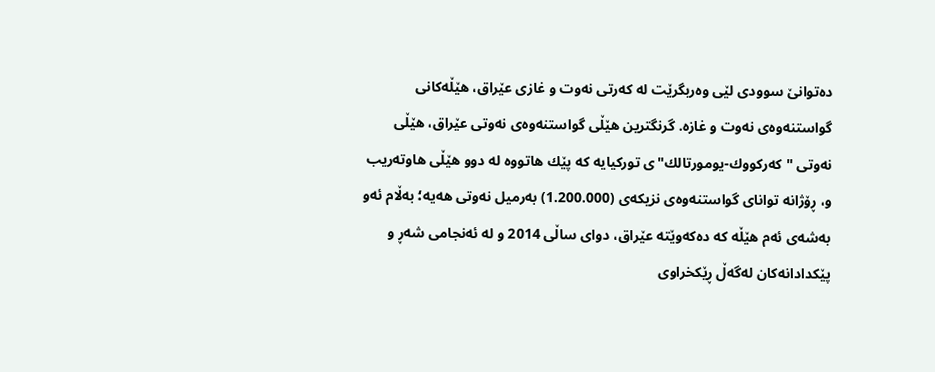ده‌توانێ سوودی لێی وه‌ربگرێت له‌ كه‌رتی نه‌وت و غازی عێراق، هێڵه‌كانی گواستنه‌وه‌ی نه‌وت و غازه‌. گرنگترین هێڵی گواستنه‌وه‌ی نه‌وتی عێراق، هێڵی نه‌وتی "كه‌ركووك-یومورتالك"ی توركیایه‌ كه‌ پێك هاتووه‌ له‌ دوو هێڵی هاوته‌ریب و، ڕۆژانه‌ توانای گواستنه‌وه‌ی نزیكه‌ی (1.200.000) به‌رمیل نه‌وتی هه‌یه‌؛ به‌ڵام ئه‌و‌ به‌شه‌ی ئه‌م هێڵه‌ كه‌ ده‌كه‌وێته‌ عێراق، دوای ساڵی 2014 و له‌ ئه‌نجامی شه‌ڕ و پێكدادانه‌كان له‌گه‌ڵ ڕێكخراوی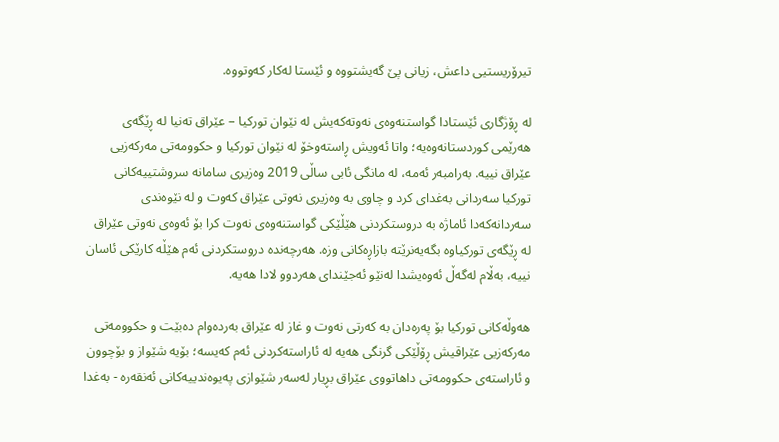تیرۆریستیی داعش، زیانی پێ گه‌یشتووه‌ و ئێستا له‌كار كه‌وتووه‌.

له‌ ڕۆژگاری ئێستادا گواستنه‌وه‌ی نه‌و‌ته‌كه‌یش له‌ نێوان توركیا – عێراق ته‌نیا له‌ ڕێگه‌ی هه‌رێمی كوردستانه‌وه‌یه؛‌ واتا ئه‌ویش ڕاسته‌وخۆ له‌ نێوان توركیا و حكوومه‌تی مه‌ركه‌زیی عێراق نییه‌. به‌رامبه‌ر ئه‌مه،‌ له‌ مانگی ئابی ساڵی 2019 وه‌زیری سامانه‌ سروشتییه‌كانی توركیا سه‌ردانی به‌غدای كرد و چاوی به‌ وه‌زیری نه‌وتی عێراق كه‌وت و له‌ نێوه‌ندی سه‌ردانه‌كه‌دا ئاماژه‌ به‌ دروستكردنی هێڵێكی گواستنه‌وه‌ی نه‌وت كرا بۆ ئه‌وه‌ی نه‌وتی عێراق له‌ ڕێگه‌ی توركیاوه‌ بگه‌یه‌نرێته‌ بازاڕه‌كانی وزه‌. هه‌رچه‌نده‌ دروستكردنی ئه‌م هێڵه‌ كارێكی ئاسان نییه‌، به‌ڵام له‌گه‌ڵ ئه‌وه‌یشدا له‌نێو ئه‌جێندای هه‌ردوو لادا هه‌یه‌.

هه‌وڵه‌كانی توركیا بۆ په‌ره‌دان به‌ كه‌رتی نه‌وت و غاز له‌ عێراق به‌رده‌وام ده‌بێت و حكوومه‌تی مه‌ركه‌زیی عێراقیش ڕۆڵێكی گرنگی هه‌یه‌ له‌ ئاراسته‌كردنی ئه‌م كه‌یسه‌؛ بۆیه‌ شێواز و بۆچوون و ئاراسته‌ی حكوومه‌تی داهاتووی عێراق بڕیار له‌سه‌ر شێوازی په‌یوه‌ندییه‌كانی ئه‌نقه‌ره‌ - به‌غدا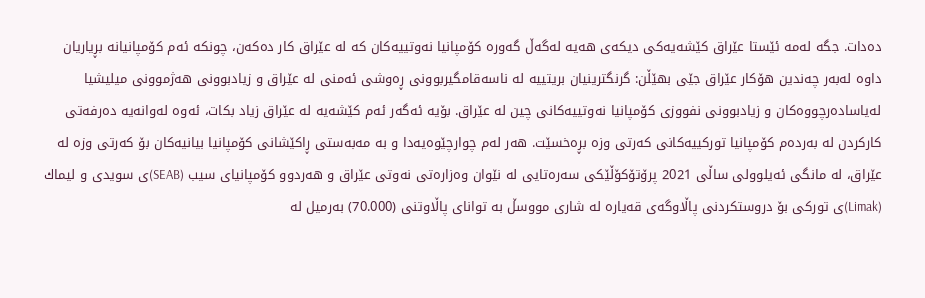ده‌دات. جگه‌ له‌مه‌ ئێستا عێراق كێشه‌یه‌كی دیكه‌ی هه‌یه‌ له‌گه‌ڵ گه‌وره‌ كۆمپانیا نه‌وتییه‌كان كه‌ له‌ عێراق كار ده‌كه‌ن، چونكه‌ ئه‌م كۆمپانیانه‌ بڕیاریان داوه‌ له‌به‌ر چه‌ندین هۆكار عێراق ‌جێی بهێڵن: گرنگترینیان بریتییه‌ له‌ ناسه‌قامگیربوونی ڕه‌وشی ئه‌منی له‌ عێراق و زیادبوونی هه‌ژموونی میلیشیا له‌یاساده‌رچووه‌كان و زیادبوونی نفووزی كۆمپانیا نه‌وتییه‌كانی چین له‌ عێراق. بۆیه‌ ئه‌گه‌ر ئه‌م كێشه‌یه‌ له‌ عێراق زیاد بكات، ئه‌وه‌ له‌وانه‌یه‌ ده‌رفه‌تی كاركردن له ‌به‌رده‌م كۆمپانیا توركییه‌كانی كه‌رتی وزه بڕه‌خسێت. هه‌ر له‌م‌ چوارچێوه‌یه‌دا و به‌ مه‌به‌ستی ڕاكێشانی كۆمپانیا بیانیه‌كان بۆ كه‌رتی وزه‌ له‌ عێراق، له‌ مانگی ئه‌یلوولی ساڵی 2021 پرۆتۆكۆڵێكی سه‌ره‌تایی له‌ نێوان وه‌زاره‌تی نه‌وتی عێراق و هه‌ردوو كۆمپانیای سیب (SEAB)ی سویدی و لیماك (Limak)ی توركی بۆ دروستكردنی پاڵاوگه‌ی قه‌یاره‌ له‌ شاری مووسڵ به‌ توانای پاڵاوتنی (70.000) به‌رمیل له‌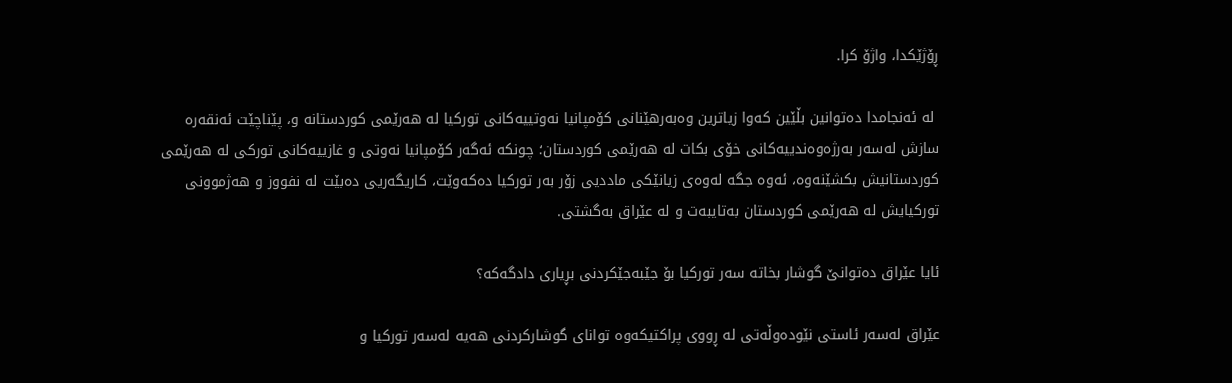ڕۆژێكدا، واژۆ كرا.

 له‌ ئه‌نجامدا ده‌توانین بڵێین كه‌وا زیاترین وه‌به‌رهێنانی كۆمپانیا نه‌وتییه‌كانی توركیا له‌ هه‌رێمی كوردستانه‌ و، پێناچێت ئه‌نقه‌ره‌ سازش له‌سه‌ر به‌رژه‌وه‌ندییه‌كانی خۆی بكات له‌ هه‌رێمی كوردستان؛ چونكه‌ ئه‌گه‌ر كۆمپانیا نه‌وتی و غازییه‌كانی توركی له‌ هه‌رێمی كوردستانیش بكشێنه‌وه،‌ ئه‌وه جگه‌ له‌وه‌ی زیانێكی ماددیی زۆر به‌ر توركیا ده‌كه‌وێت، كاریگه‌ریی ده‌بێت له‌ نفووز و هه‌ژموونی توركیایش له‌ هه‌رێمی كوردستان به‌تایبه‌ت و له‌ عێراق به‌گشتی.

ئایا عێراق ده‌توانێ گوشار بخاته‌ سه‌ر توركیا بۆ جێبه‌جێكردنی بڕیاری دادگه‌كه‌؟

عێراق له‌سه‌ر ئاستی نێوده‌وڵه‌تی له‌ ڕووی پراكتیكه‌وه‌ توانای گوشاركردنی هه‌یه‌ له‌سه‌ر توركیا و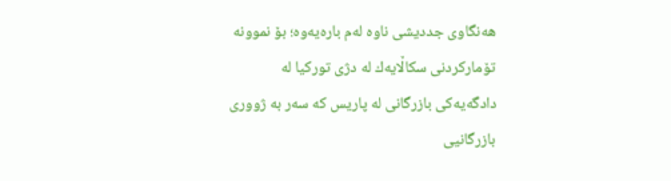هه‌نگاوی جددیشی ناوه‌ له‌م باره‌یه‌وه‌؛ بۆ نموونه‌ تۆماركردنی سكاڵایه‌ك له‌ دژی توركیا له‌ دادگه‌یه‌كی بازرگانی له‌ پاریس كه‌ سه‌ر به‌ ژووری بازرگانیی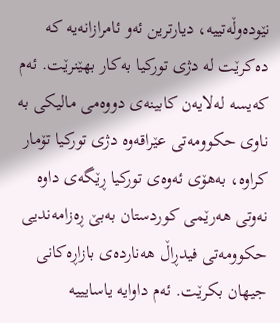نێوده‌وڵه‌تییه،‌ دیارترین ئه‌و ئامرازانه‌یه‌ كه‌ ده‌كرێت له‌ دژی توركیا به‌كار بهێنرێت. ئه‌م كه‌یسه‌ له‌لایه‌ن كابینه‌ی دووه‌می مالیكی به‌ ناوی حكوومه‌تی عێراقه‌وه‌ دژی توركیا تۆمار كراوه‌، به‌هۆی ئه‌وه‌ی توركیا ڕێگه‌ی داوه‌ نه‌وتی هه‌رێمی كوردستان به‌بێ ڕه‌زامه‌ندیی حكوومه‌تی فیدڕاڵ هه‌نارده‌ی بازاڕه‌كانی جیهان بكرێت. ئه‌م داوایه‌ یاسایییه‌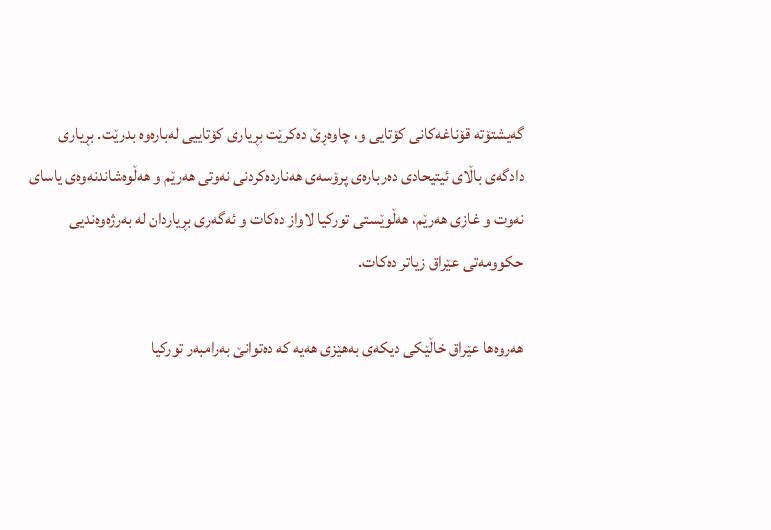گه‌یشتۆته‌ قۆناغه‌كانی كۆتایی و، چاوه‌ڕێ ده‌كرێت بڕیاری كۆتاییی له‌باره‌وه‌ بدرێت. بڕیاری دادگه‌ی باڵای ئیتیحادی ده‌رباره‌ی پرۆسه‌ی هه‌نارده‌كردنی نه‌وتی هه‌رێم و هه‌ڵوه‌شاندنه‌وه‌ی یاسای نه‌وت و غازی هه‌رێم، هه‌ڵوێستی توركیا لاواز ده‌كات و ئه‌گه‌ری بڕیاردان له‌ به‌رژه‌وه‌ندیی حكوومه‌تی عێراق زیاتر ده‌كات.

هه‌روه‌ها عێراق خاڵێكی دیكه‌ی به‌هێزی هه‌یه‌ كه‌ ده‌توانێ به‌رامبه‌ر توركیا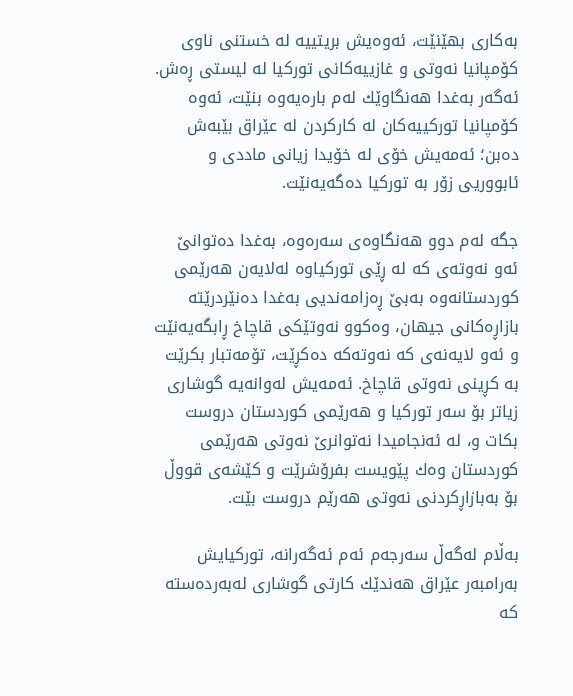به‌كاری بهێنێت، ئه‌وه‌یش بریتییه‌ له‌ خستنی ناوی كۆمپانیا نه‌وتی و غازییه‌كانی توركیا له‌ لیستی ڕه‌ش. ئه‌گه‌ر به‌غدا هه‌نگاوێك له‌م باره‌یه‌وه‌ بنێت، ئه‌وه‌ كۆمپانیا توركییه‌كان له‌ كاركردن له‌ عێراق بێبه‌ش ده‌بن؛ ئه‌مه‌یش خۆی له‌ خۆیدا زیانی ماددی و ئابووریی زۆر به‌ توركیا ده‌گه‌یه‌نێت.

جگه‌ له‌م دوو هه‌نگاوه‌ی سه‌ره‌وه‌، به‌غدا ده‌توانێ ئه‌و نه‌وته‌ی كه‌ له‌ ڕێی توركیاوه‌ له‌لایه‌ن هه‌رێمی كوردستانه‌وه‌ به‌بێ ڕه‌زامه‌ندیی به‌غدا ده‌نێردرێته‌ بازاڕه‌كانی جیهان، وه‌كوو نه‌وتێكی قاچاخ ڕابگه‌یه‌نێت و ئه‌و لایه‌نه‌ی كه‌ نه‌وته‌كه‌ ده‌كڕێت، تۆمه‌تبار بكرێت به‌ كڕینی نه‌وتی قاچاخ. ئه‌مه‌یش له‌وانه‌یه‌ گوشاری زیاتر بۆ سه‌ر توركیا و هه‌رێمی كوردستان دروست بكات و، له‌ ئه‌نجامیدا نه‌توانرێ نه‌وتی هه‌رێمی كوردستان وه‌ك پێویست بفرۆشرێت و كێشه‌ی قووڵ بۆ به‌بازاڕكردنی نه‌وتی هه‌رێم دروست بێت.

به‌ڵام له‌گه‌ڵ سه‌رجه‌م ئه‌م ئه‌گه‌رانه‌، توركیایش به‌رامبه‌ر عێراق هه‌ندێك كارتی گوشاری له‌به‌رده‌سته‌ كه‌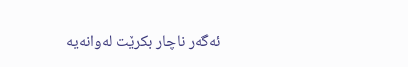ئه‌گه‌ر ناچار بكرێت له‌وانه‌یه‌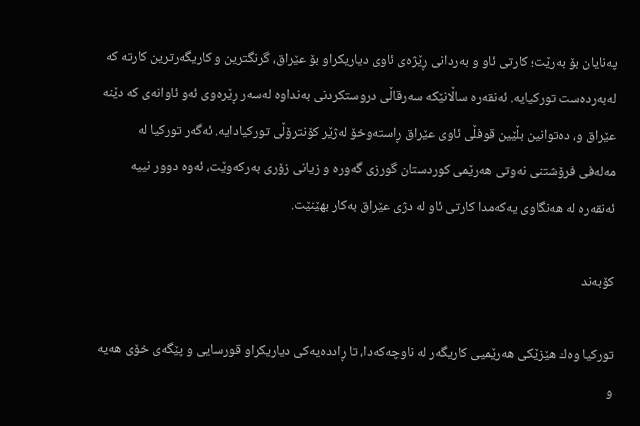په‌نایان بۆ به‌رێت؛ كارتی ئاو و به‌ردانی ڕێژه‌ی ئاوی دیاریكراو بۆ عێراق، گرنگترین و كاریگه‌رترین كارته‌ كه‌ له‌به‌رده‌ست توركیایه‌. ئه‌نقه‌ره‌ ساڵانێكه‌ سه‌رقاڵی دروستكردنی به‌نداوه‌ له‌سه‌ر ڕێره‌وی ئه‌و ئاوانه‌ی كه‌ دێنه‌ عێراق و، ده‌توانین بڵێین قوفڵی ئاوی عێراق ڕاسته‌وخۆ له‌ژێر كۆنترۆڵی توركیادایه‌. ئه‌گه‌ر توركیا له‌ مه‌له‌فی فرۆشتنی نه‌وتی هه‌رێمی كوردستان گورزی گه‌وره‌ و زیانی زۆری به‌ركه‌وێت، ئه‌وه‌ دوور نییه‌ ئه‌نقه‌ره‌ له‌ هه‌نگاوی یه‌كه‌مدا كارتی ئاو له‌ دژی عێراق به‌كار بهێنێت.

كۆبه‌ند

توركیا وه‌ك هێزێكی هه‌رێمیی كاریگه‌ر له‌ ناوچه‌كه‌دا، تا ڕادده‌یه‌كی دیاریكراو قورسایی و پێگه‌ی خۆی هه‌یه‌ و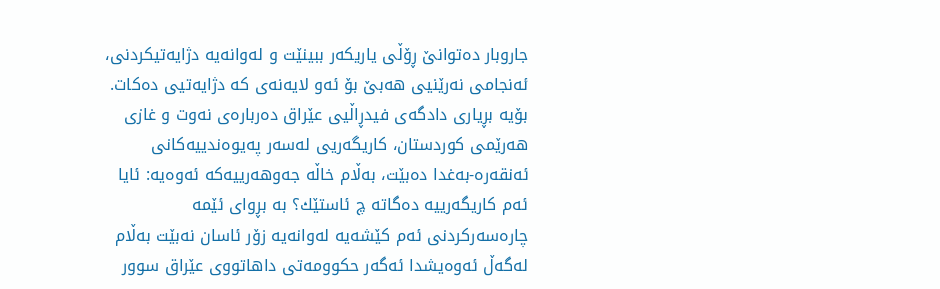جاروبار ده‌توانێ ڕۆڵی یاریكه‌ر ببینێت و له‌وانه‌یه‌ دژایه‌تیكردنی، ئه‌نجامی نه‌رێنیی هه‌بێ بۆ ئه‌و لایه‌نه‌ی كه‌ دژایه‌تیی ده‌كات. بۆیه‌ بڕیاری دادگه‌ی فیدڕاڵیی عێراق ده‌رباره‌ی نه‌وت و غازی هه‌رێمی كوردستان، كاریگه‌ریی له‌سه‌ر په‌یوه‌ندییه‌كانی ئه‌نقه‌ره‌-به‌غدا ده‌بێت، به‌ڵام خاڵه‌ جه‌وهه‌رییه‌كه‌ ئه‌وه‌یه: ئایا ئه‌م كاریگه‌رییه‌ ده‌گاته‌ چ ئاستێك؟ به‌ بڕوای ئێمه‌ چاره‌سه‌ركردنی ئه‌م كێشه‌یه‌ له‌وانه‌یه‌ زۆر ئاسان نه‌بێت به‌ڵام له‌گه‌ڵ ئه‌وه‌یشدا ئه‌گه‌ر حكوومه‌تی داهاتووی عێراق سوور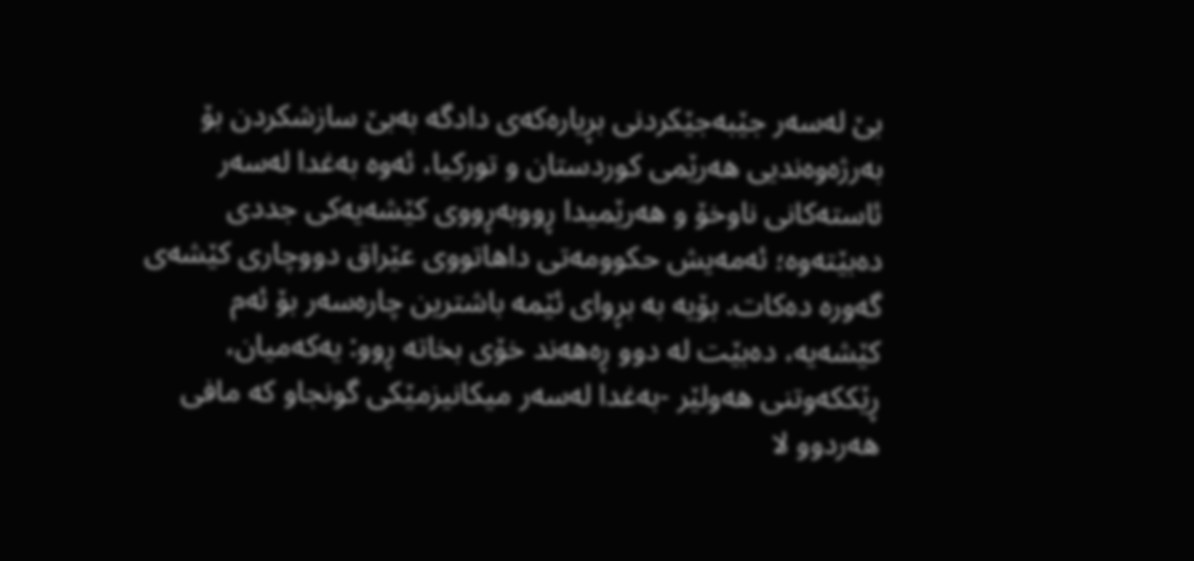بێ له‌سه‌ر جێبه‌جێكردنی بڕیاره‌كه‌ی دادگه به‌بێ سازشكردن بۆ به‌رژه‌وه‌ندیی هه‌رێمی كوردستان و توركیا، ئه‌وه‌ به‌غدا له‌سه‌ر ئاسته‌كانی ناوخۆ و هه‌رێمیدا ڕووبه‌ڕووی كێشه‌یه‌كی جددی ده‌بێته‌وه؛ ئه‌مه‌یش حكوومه‌تی داهاتووی عێراق دووچاری كێشه‌ی گه‌وره‌ ده‌كات. بۆیه‌ به‌ بڕوای ئێمه‌ باشترین چاره‌سه‌ر بۆ ئه‌م كێشه‌یه،‌ ده‌بێت له‌ دوو ڕه‌هه‌ند خۆی بخاته‌ ڕوو: یه‌كه‌میان، ڕێككه‌وتنی هه‌ولێر -به‌غدا له‌سه‌ر میكانیزمێكی گونجاو كه‌ مافی هه‌ردوو لا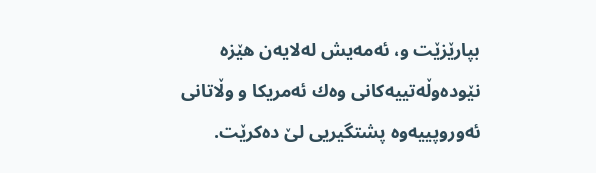بپارێزێت و، ئه‌مه‌یش له‌لایه‌ن هێزه‌ نێوده‌وڵه‌تییه‌كانی وه‌ك ئه‌مریكا و وڵاتانی ئه‌وروپییه‌وه‌ پشتگیریی لێ ده‌كرێت.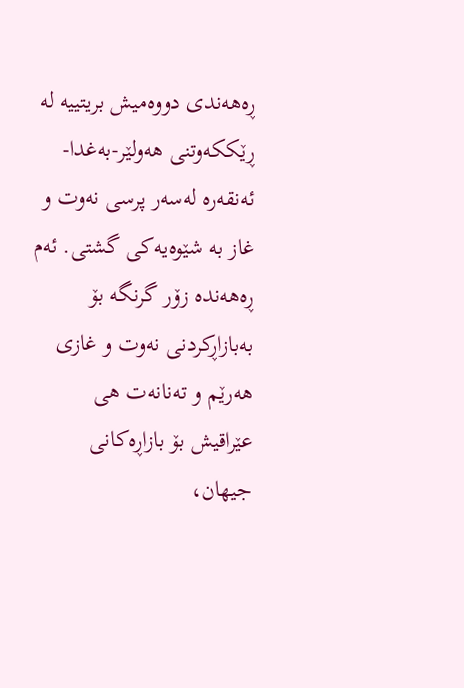ڕه‌هه‌ندی دووه‌میش بریتییه‌ له‌ ڕێككه‌وتنی هه‌ولێر-به‌غدا- ئه‌نقه‌ره‌ له‌سه‌ر پرسی نه‌وت و غاز به‌ شێوه‌یه‌كی گشتی. ئه‌م ڕه‌هه‌نده‌ زۆر گرنگه‌ بۆ به‌بازاڕكردنی نه‌وت و غازی هه‌رێم و ته‌نانه‌ت هی عێراقیش بۆ بازاڕه‌كانی جیهان،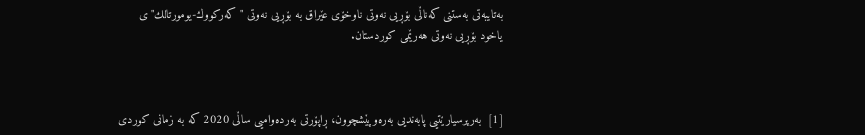به‌تایبه‌تی به‌ستنی كه‌ناڵی بۆڕیی نه‌وتی ناوخۆی عێراق به‌ بۆڕیی نه‌وتی "كه‌ركووك-یومورتالك"ی یاخود بۆڕیی نه‌وتی هه‌رێمی كوردستان.



[1]  به‌رپرسیارێتیی پابه‌ندیی به‌ره‌وپێشچوون، ڕاپۆرتی به‌رده‌وامیی ساڵی 2020 كه‌ به‌ زمانی كوردی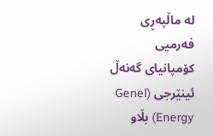له‌ ماڵپه‌ڕی فه‌رمیی كۆمپانیای گه‌نه‌ڵ ئینێرجی (Genel Energy) بڵاو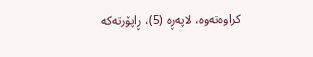كراوه‌ته‌وه‌، لاپه‌ڕه‌ (5)، ڕاپۆرته‌كه‌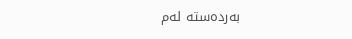به‌رده‌سته‌ له‌م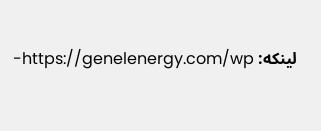لینكه‌: https://genelenergy.com/wp-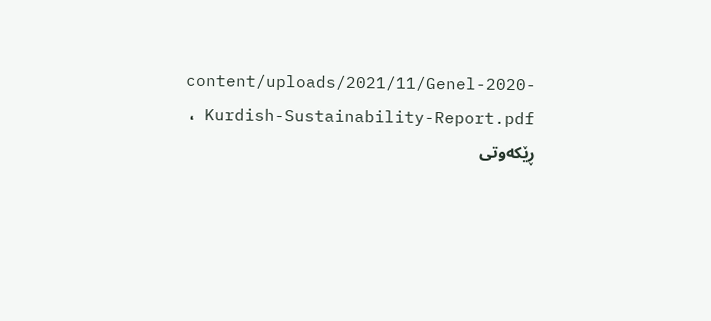content/uploads/2021/11/Genel-2020-Kurdish-Sustainability-Report.pdf ، ڕێكه‌وتی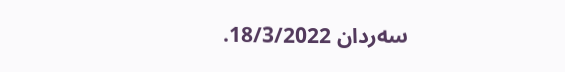سه‌ردان 18/3/2022.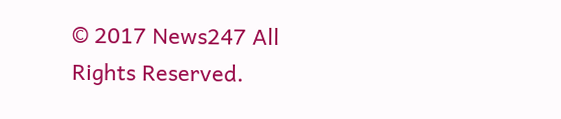© 2017 News247 All Rights Reserved.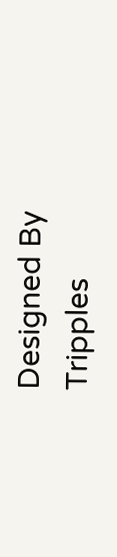Designed By Tripples